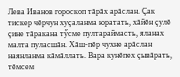Лева Иванов гороскоп тăрăх арăслан. Çак тискер чĕрчун хуçаланма юратать, хăйĕн çулĕ çине тăракана тӳсме пултараймасть, яланах малта пуласшăн. Хăш-пĕр чухне арăслан наянланма кăмăллать. Вара кунĕпех çывăрать, тĕмсем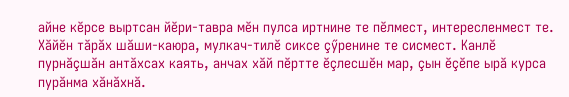айне кĕрсе выртсан йĕри-тавра мĕн пулса иртнине те пĕлмест, интересленмест те. Хăйĕн тăрăх шăши-каюра, мулкач-тилĕ сиксе çӳренине те сисмест. Канлĕ пурнăçшăн антăхсах каять, анчах хăй пĕртте ĕçлесшĕн мар, çын ĕçĕпе ырă курса пурăнма хăнăхнă.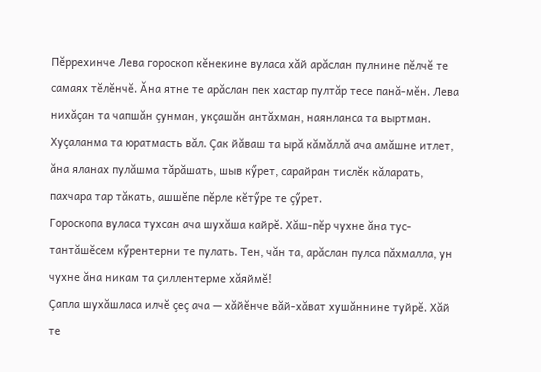Пĕррехинче Лева гороскоп кĕнекине вуласа хăй арăслан пулнине пĕлчĕ те самаях тĕлĕнчĕ. Ăна ятне те арăслан пек хастар пултăр тесе панă-мĕн. Лева нихăçан та чапшăн çунман, укçашăн антăхман, наянланса та выртман. Хуçаланма та юратмасть вăл. Çак йăваш та ырă кăмăллă ача амăшне итлет, ăна яланах пулăшма тăрăшать, шыв кӳрет, сарайран тислĕк кăларать, пахчара тар тăкать, ашшĕпе пĕрле кĕтӳре те çӳрет.
Гороскопа вуласа тухсан ача шухăша кайрĕ. Хăш-пĕр чухне ăна тус-тантăшĕсем кӳрентерни те пулать. Тен, чăн та, арăслан пулса пăхмалла, ун чухне ăна никам та çиллентерме хăяймĕ!
Çапла шухăшласа илчĕ çеç ача — хăйĕнче вăй-хăват хушăннине туйрĕ. Хăй те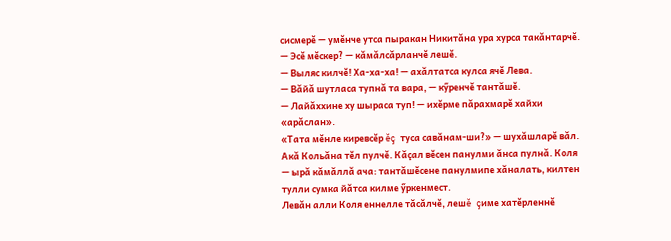сисмерĕ — умĕнче утса пыракан Никитăна ура хурса такăнтарчĕ.
— Эсĕ мĕскер? — кăмăлсăрланчĕ лешĕ.
— Выляс килчĕ! Ха-ха-ха! — ахăлтатса кулса ячĕ Лева.
— Вăйă шутласа тупнă та вара, — кӳренчĕ тантăшĕ.
— Лайăххине ху шыраса туп! — ихĕрме пăрахмарĕ хайхи «арăслан».
«Тата мĕнле киревсĕр ĕç туса савăнам-ши?» — шухăшларĕ вăл.
Акă Кольăна тĕл пулчĕ. Кăçал вĕсен панулми ăнса пулнă. Коля — ырă кăмăллă ача: тантăшĕсене панулмипе хăналать, килтен тулли сумка йăтса килме ӳркенмест.
Левăн алли Коля еннелле тăсăлчĕ, лешĕ çиме хатĕрленнĕ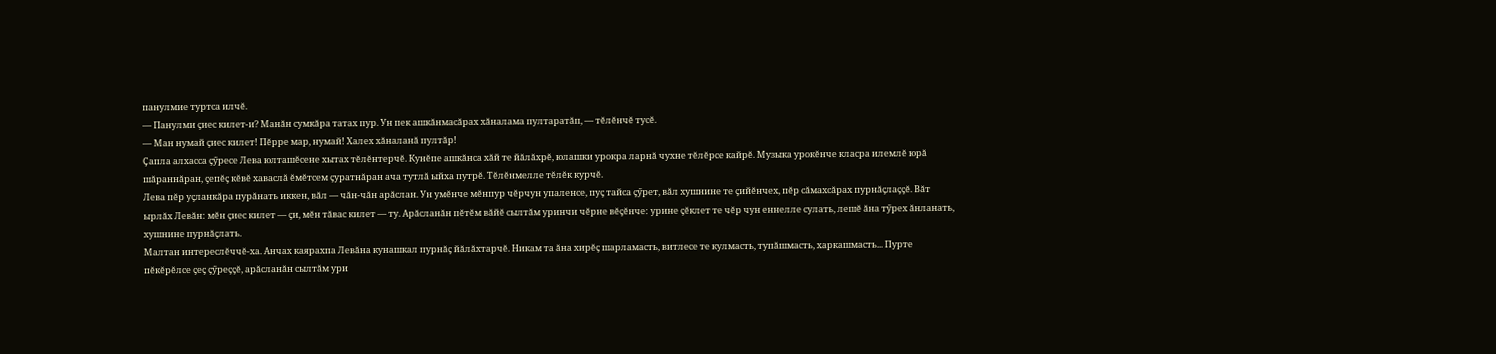панулмие туртса илчĕ.
— Панулми çиес килет-и? Манăн сумкăра татах пур. Ун пек ашкăнмасăрах хăналама пултаратăп, — тĕлĕнчĕ тусĕ.
— Ман нумай çиес килет! Пĕрре мар, нумай! Халех хăналанă пултăр!
Çапла алхасса çӳресе Лева юлташĕсене хытах тĕлĕнтерчĕ. Кунĕпе ашкăнса хăй те йăлăхрĕ, юлашки урокра ларнă чухне тĕлĕрсе кайрĕ. Музыка урокĕнче класра илемлĕ юрă шăраннăран, çепĕç кĕвĕ хаваслă ĕмĕтсем çуратнăран ача тутлă ыйха путрĕ. Тĕлĕнмелле тĕлĕк курчĕ.
Лева пĕр уçланкăра пурăнать иккен, вăл — чăн-чăн арăслан. Ун умĕнче мĕнпур чĕрчун упаленсе, пуç тайса çӳрет, вăл хушнине те çийĕнчех, пĕр сăмахсăрах пурнăçлаççĕ. Вăт ырлăх Левăн: мĕн çиес килет — çи, мĕн тăвас килет — ту. Арăсланăн пĕтĕм вăйĕ сылтăм уринчи чĕрне вĕçĕнче: урине çĕклет те чĕр чун еннелле сулать, лешĕ ăна тӳрех ăнланать, хушнине пурнăçлать.
Малтан интереслĕччĕ-ха. Анчах каярахпа Левăна кунашкал пурнăç йăлăхтарчĕ. Никам та ăна хирĕç шарламасть, витлесе те кулмасть, тупăшмасть, харкашмасть... Пурте пĕкĕрĕлсе çеç çӳреççĕ, арăсланăн сылтăм ури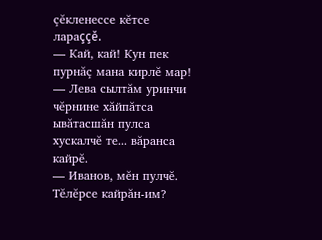çĕкленессе кĕтсе лараççĕ.
— Кай, кай! Кун пек пурнăç мана кирлĕ мар! — Лева сылтăм уринчи чĕрнине хăйпăтса ывăтасшăн пулса хускалчĕ те... вăранса кайрĕ.
— Иванов, мĕн пулчĕ. Тĕлĕрсе кайрăн-им?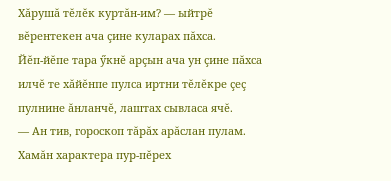Хăрушă тĕлĕк куртăн-им? — ыйтрĕ вĕрентекен ача çине куларах пăхса.
Йĕп-йĕпе тара ӳкнĕ арçын ача ун çине пăхса илчĕ те хăйĕнпе пулса иртни тĕлĕкре çеç пулнине ăнланчĕ, лаштах сывласа ячĕ.
— Ан тив, гороскоп тăрăх арăслан пулам. Хамăн характера пур-пĕрех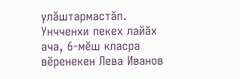улăштармастăп. Унчченхи пекех лайăх ача, 6-мĕш класра вĕренекен Лева Иванов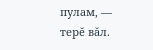пулам, — терĕ вăл.